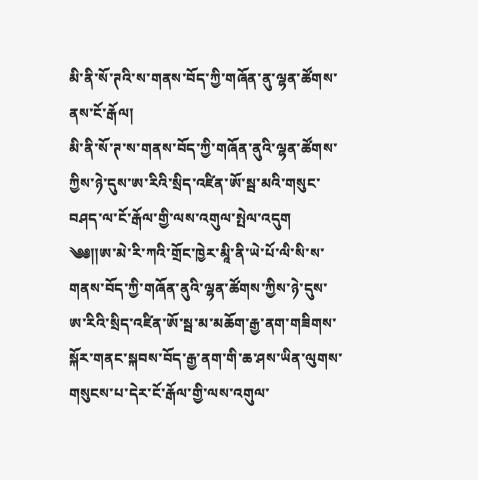མི་ནི་སོ་ཊའི་ས་གནས་བོད་ཀྱི་གཞོན་ནུ་ལྷན་ཚོགས་ནས་ངོ་རྒོལ།
མི་ནི་སོ་ཊ་ས་གནས་བོད་ཀྱི་གཞོན་ནུའི་ལྷན་ཚོགས་ཀྱིས་ཉེ་དུས་ཨ་རིའི་སྲིད་འཛིན་ཨོ་སྦ་མའི་གསུང་བཤད་ལ་ངོ་རྒོལ་གྱི་ལས་འགུལ་སྤེལ་འདུག
༄༅༎ཨ་མེ་རི་ཀའི་གྲོང་ཁྱེར་མཱི་ནི་ཡེ་པོ་ལི་སི་ས་གནས་བོད་ཀྱི་གཞོན་ནུའི་ལྷན་ཚོགས་ཀྱིས་ཉེ་དུས་ཨ་རིའི་སྲིད་འཛིན་ཨོ་སྦ་མ་མཆོག་རྒྱ་ནག་གཟིགས་སྐོར་གནང་སྐབས་བོད་རྒྱ་ནག་གི་ཆ་ཤས་ཡིན་ལུགས་གསུངས་པ་དེར་ངོ་རྒོལ་གྱི་ལས་འགུལ་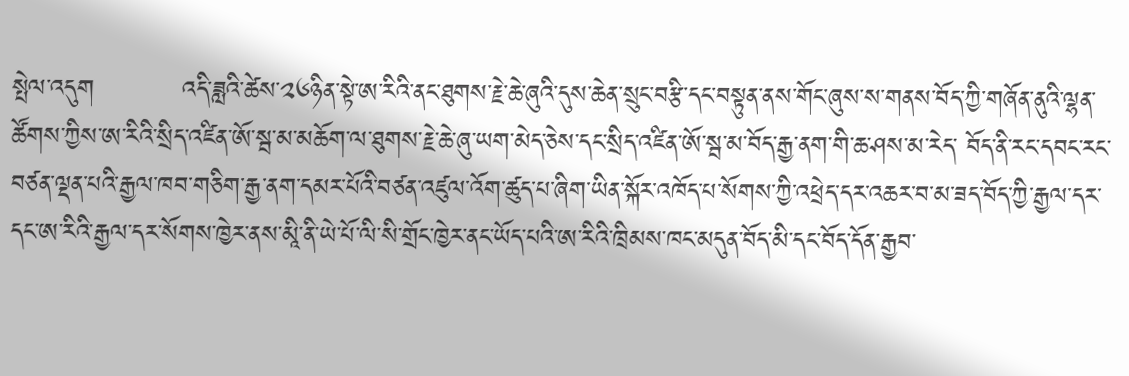སྤེལ་འདུག          འདི་ཟླའི་ཚེས་༢༦ཉིན་སྟེ་ཨ་རིའི་ནང་ཐུགས་རྗེ་ཆེ་ཞུའི་དུས་ཆེན་སྲུང་བརྩི་དང་བསྟུན་ནས་གོང་ཞུས་ས་གནས་བོད་ཀྱི་གཞོན་ནུའི་ལྷན་ཚོགས་ཀྱིས་ཨ་རིའི་སྲིད་འཛིན་ཨོ་སྦ་མ་མཆོག་ལ་ཐུགས་རྗེ་ཆེ་ཞུ་ཡག་མེད་ཅེས་དང་སྲིད་འཛིན་ཨོ་སྦ་མ་བོད་རྒྱ་ནག་གི་ཆ་ཤས་མ་རེད་ བོད་ནི་རང་དབང་རང་བཙན་ལྡན་པའི་རྒྱལ་ཁབ་གཅིག་རྒྱ་ནག་དམར་པོའི་བཙན་འཛུལ་འོག་ཚུད་པ་ཞིག་ཡིན་སྐོར་འཁོད་པ་སོགས་ཀྱི་འཕྲེད་དར་འཆར་བ་མ་ཟད་བོད་ཀྱི་རྒྱལ་དར་དང་ཨ་རིའི་རྒྱལ་དར་སོགས་ཁྱེར་ནས་མཱི་ནི་ཡེ་པོ་ལི་སི་གྲོང་ཁྱེར་ནང་ཡོད་པའི་ཨ་རིའི་ཁྲིམས་ཁང་མདུན་བོད་མི་དང་བོད་དོན་རྒྱབ་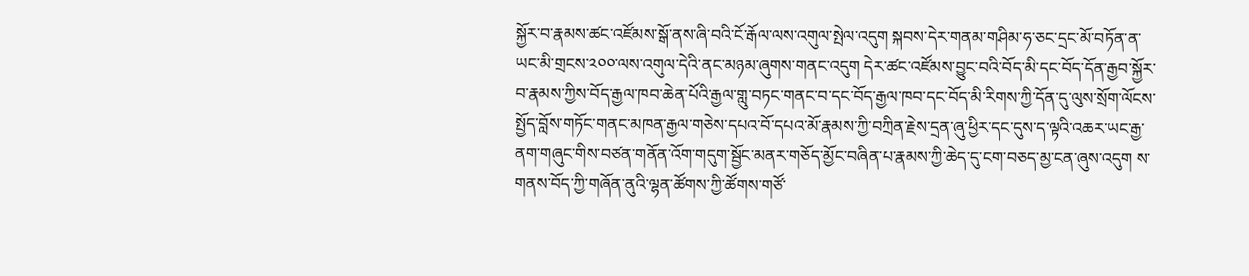སྐྱོར་བ་རྣམས་ཚང་འཛོམས་སྒོ་ནས་ཞི་བའི་ངོ་རྒོལ་ལས་འགུལ་སྤེལ་འདུག སྐབས་དེར་གནམ་གཤིམ་ཧ་ཅང་དྲང་མོ་བཏོན་ན་ཡང་མི་གྲངས་༢༠༠་ལས་འགུལ་དེའི་ནང་མཉམ་ཞུགས་གནང་འདུག དེར་ཚང་འཛོམས་བྱུང་བའི་བོད་མི་དང་བོད་དོན་རྒྱབ་སྐྱོར་བ་རྣམས་ཀྱིས་བོད་རྒྱལ་ཁབ་ཆེན་པོའི་རྒྱལ་གླུ་བཏང་གནང་བ་དང་བོད་རྒྱལ་ཁབ་དང་བོད་མི་རིགས་ཀྱི་དོན་དུ་ལུས་སྲོག་ལོངས་སྤྱོད་བློས་གཏོང་གནང་མཁན་རྒྱལ་གཅེས་དཔའ་བོ་དཔའ་མོ་རྣམས་ཀྱི་བཀྲིན་རྗེས་དྲན་ཞུ་ཕྱིར་དང་དུས་ད་ལྟའི་འཆར་ཡང་རྒྱ་ནག་གཞུང་གིས་བཙན་གནོན་འོག་གདུག་སྦྱོང་མནར་གཅོད་མྱོང་བཞིན་པ་རྣམས་ཀྱི་ཆེད་དུ་ངག་བཅད་མྱ་ངན་ཞུས་འདུག ས་གནས་བོད་ཀྱི་གཞོན་ནུའི་ལྷན་ཚོགས་ཀྱི་ཚོགས་གཙོ་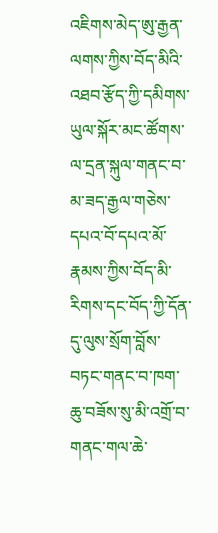འཇིགས་མེད་ཨུ་རྒྱན་ལགས་ཀྱིས་བོད་མིའི་འཐབ་རྩོད་ཀྱི་དམིགས་ཡུལ་སྐོར་མང་ཚོགས་ལ་དྲན་སྐུལ་གནང་བ་མ་ཟད་རྒྱལ་གཅེས་དཔའ་བོ་དཔའ་མོ་རྣམས་ཀྱིས་བོད་མི་རིགས་དང་བོད་ཀྱི་དོན་དུ་ལུས་སྲོག་བློས་བཏང་གནང་བ་ཁག་ཆུ་བཟོས་སུ་མི་འགྲོ་བ་གནང་གལ་ཆེ་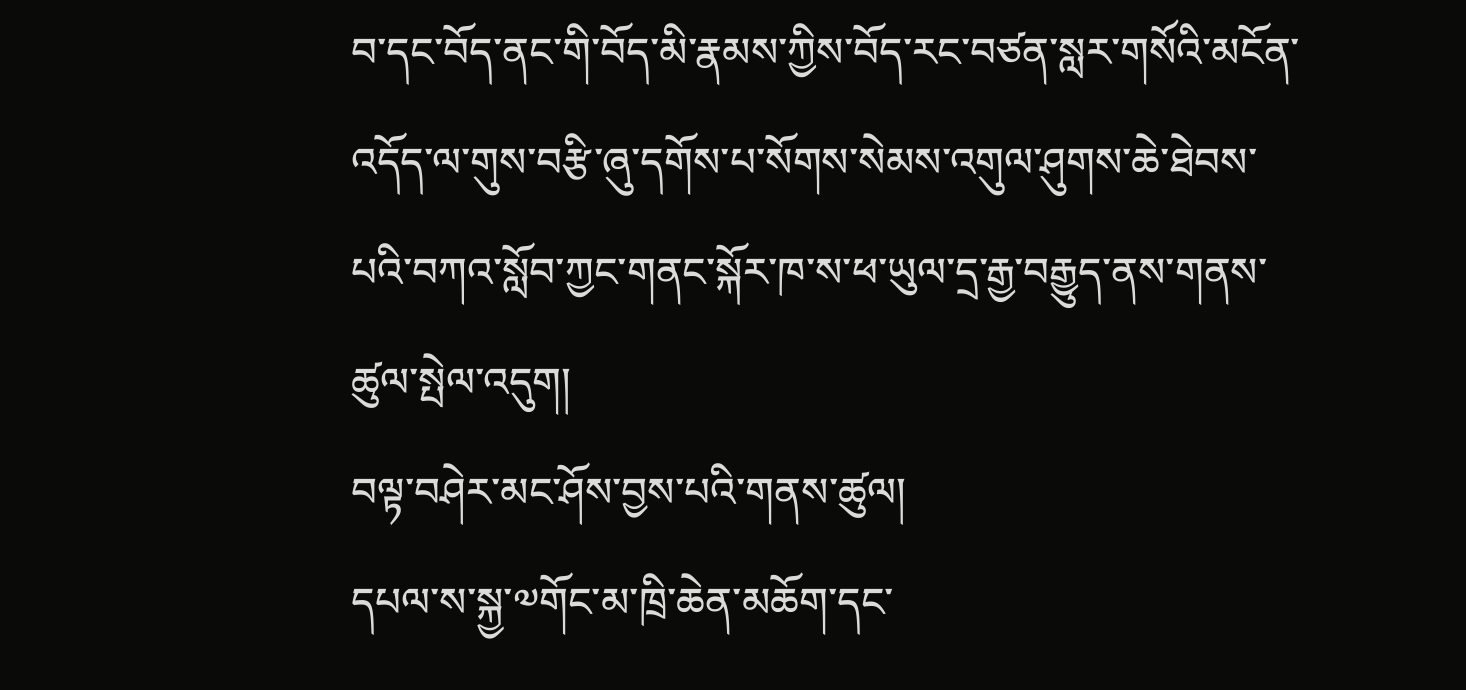བ་དང་བོད་ནང་གི་བོད་མི་རྣམས་ཀྱིས་བོད་རང་བཙན་སླར་གསོའི་མངོན་འདོད་ལ་གུས་བརྩི་ཞུ་དགོས་པ་སོགས་སེམས་འགུལ་ཤུགས་ཆེ་ཐེབས་པའི་བཀའ་སློབ་ཀྱང་གནང་སྐོར་ཁ་ས་ཕ་ཡུལ་དྲ་རྒྱ་བརྒྱུད་ནས་གནས་ཚུལ་སྤེལ་འདུག།
བལྟ་བཤེར་མང་ཤོས་བྱས་པའི་གནས་ཚུལ།
དཔལ་ས་སྐྱ་༧གོང་མ་ཁྲི་ཆེན་མཆོག་དང་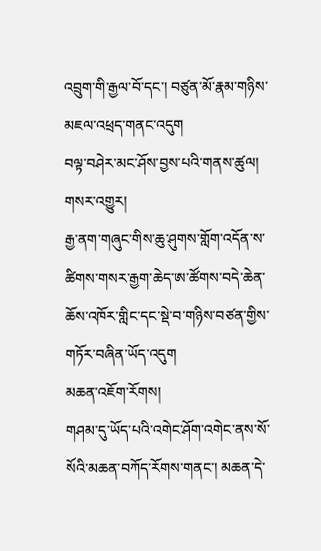འབྲུག་གི་རྒྱལ་བོ་དང་། བཙུན་མོ་རྣམ་གཉིས་མཇལ་འཕྲད་གནང་འདུག
བལྟ་བཤེར་མང་ཤོས་བྱས་པའི་གནས་ཚུལ།
གསར་འགྱུར།
རྒྱ་ནག་གཞུང་གིས་ཆུ་ཤུགས་གློག་འདོན་ས་ཚིགས་གསར་རྒྱག་ཆེད་ཨ་ཚོགས་བདེ་ཆེན་ཆོས་འཁོར་གླིང་དང་སྡེ་བ་གཉིས་བཙན་གྱིས་གཏོར་བཞིན་ཡོད་འདུག
མཆན་འཇོག་རོགས།
གཤམ་དུ་ཡོད་པའི་འགེང་ཤོག་འགེང་ནས་སོ་སོའི་མཆན་བཀོད་རོགས་གནང་། མཆན་དེ་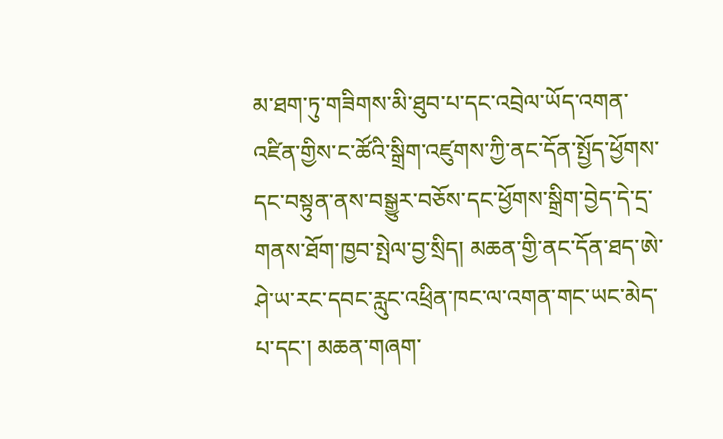མ་ཐག་ཏུ་གཟིགས་མི་ཐུབ་པ་དང་འབྲེལ་ཡོད་འགན་འཛིན་གྱིས་ང་ཚོའི་སྒྲིག་འཛུགས་ཀྱི་ནང་དོན་སྤྱོད་ཕྱོགས་དང་བསྟུན་ནས་བསྒྱུར་བཅོས་དང་ཕྱོགས་སྒྲིག་བྱེད་དེ་དྲ་གནས་ཐོག་ཁྱབ་སྤེལ་བྱ་སྲིད། མཆན་གྱི་ནང་དོན་ཐད་ཨེ་ཤེ་ཡ་རང་དབང་རླུང་འཕྲིན་ཁང་ལ་འགན་གང་ཡང་མེད་པ་དང་། མཆན་གཞག་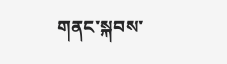གནང་སྐབས་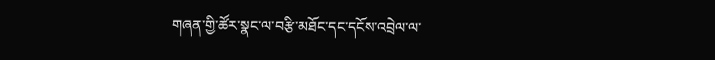གཞན་གྱི་ཚོར་སྣང་ལ་བརྩི་མཐོང་དང་དངོས་འབྲེལ་ལ་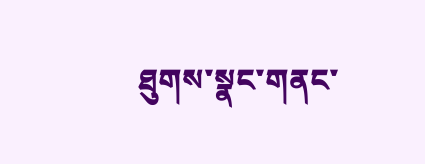ཐུགས་སྣང་གནང་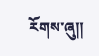རོགས་ཞུ༎